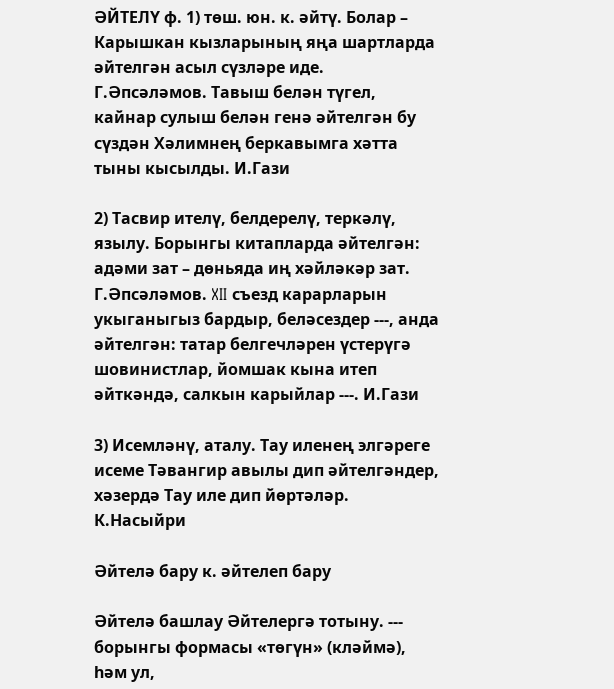ӘЙТЕЛҮ ф. 1) төш. юн. к. әйтү. Болар – Карышкан кызларының яңа шартларда әйтелгән асыл сүзләре иде. Г.Әпсәләмов. Тавыш белән түгел, кайнар сулыш белән генә әйтелгән бу сүздән Хәлимнең беркавымга хәтта тыны кысылды. И.Гази

2) Тасвир ителү, белдерелү, теркәлү, язылу. Борынгы китапларда әйтелгән: адәми зат – дөньяда иң хәйләкәр зат. Г.Әпсәләмов. XII съезд карарларын укыганыгыз бардыр, беләсездер ---, анда әйтелгән: татар белгечләрен үстерүгә шовинистлар, йомшак кына итеп әйткәндә, салкын карыйлар ---. И.Гази

3) Исемләнү, аталу. Тау иленең элгәреге исеме Тәвангир авылы дип әйтелгәндер, хәзердә Тау иле дип йөртәләр. К.Насыйри

Әйтелә бару к. әйтелеп бару

Әйтелә башлау Әйтелергә тотыну. --- борынгы формасы «төгүн» (кләймә), һәм ул,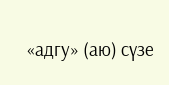«адгу» (аю) сүзе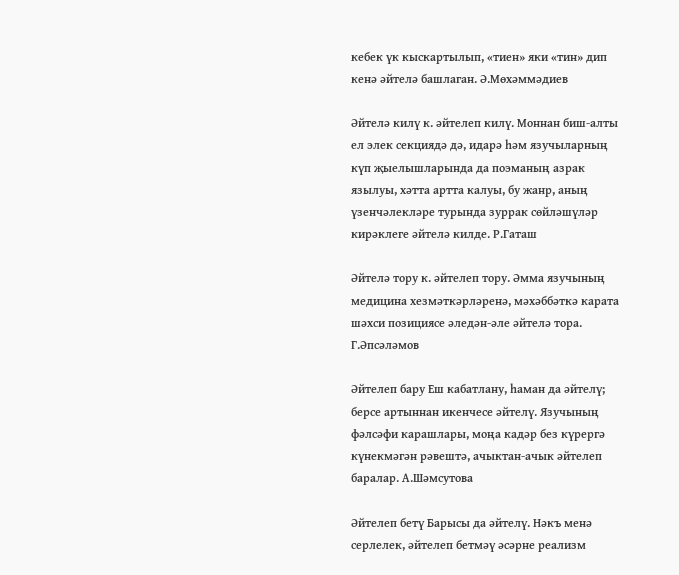кебек үк кыскартылып, «тиен» яки «тин» дип кенә әйтелә башлаган. Ә.Мөхәммәдиев

Әйтелә килү к. әйтелеп килү. Моннан биш-алты ел элек секциядә дә, идарә һәм язучыларның күп җыелышларында да поэманың азрак язылуы, хәтта артта калуы, бу жанр, аның үзенчәлекләре турында зуррак сөйләшүләр кирәклеге әйтелә килде. Р.Гаташ

Әйтелә тору к. әйтелеп тору. Әмма язучының медицина хезмәткәрләренә, мәхәббәткә карата шәхси позициясе әледән-әле әйтелә тора. Г.Әпсәләмов

Әйтелеп бару Еш кабатлану, һаман да әйтелү; берсе артыннан икенчесе әйтелү. Язучының фәлсәфи карашлары, моңа кадәр без күрергә күнекмәгән рәвештә, ачыктан-ачык әйтелеп баралар. А.Шәмсутова

Әйтелеп бетү Барысы да әйтелү. Нәкъ менә серлелек, әйтелеп бетмәү әсәрне реализм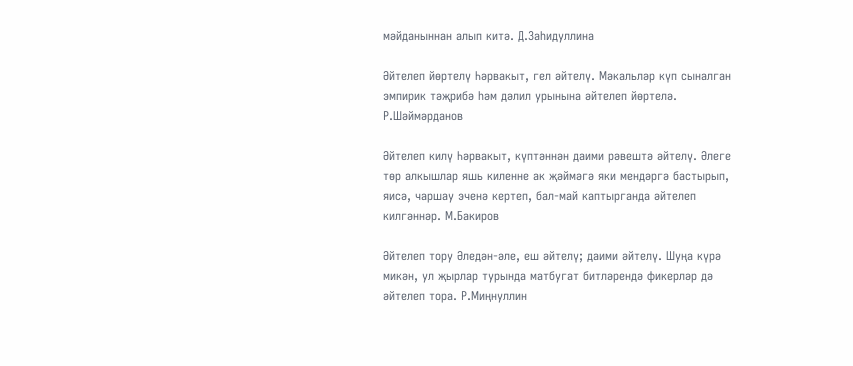мәйданыннан алып китә. Д.Заһидуллина

Әйтелеп йөртелү Һәрвакыт, гел әйтелү. Мәкальләр күп сыналган эмпирик тәҗрибә һәм дәлил урынына әйтелеп йөртелә. Р.Шәймәрданов

Әйтелеп килү Һәрвакыт, күптәннән даими рәвештә әйтелү. Әлеге төр алкышлар яшь киленне ак җәймәгә яки мендәргә бастырып, яисә, чаршау эченә кертеп, бал-май каптырганда әйтелеп килгәннәр. М.Бакиров

Әйтелеп тору Әледән-әле, еш әйтелү; даими әйтелү. Шуңа күрә микән, ул җырлар турында матбугат битләрендә фикерләр дә әйтелеп тора. Р.Миңнуллин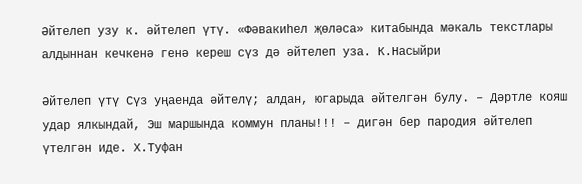Әйтелеп узу к. әйтелеп үтү. «Фәвакиһел җөләса» китабында мәкаль текстлары алдыннан кечкенә генә кереш сүз дә әйтелеп уза. К.Насыйри

Әйтелеп үтү Сүз уңаенда әйтелү; алдан, югарыда әйтелгән булу. – Дәртле кояш удар ялкындай, Эш маршында коммун планы!!! – дигән бер пародия әйтелеп үтелгән иде. Х.Туфан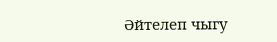Әйтелеп чыгу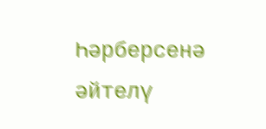Һәрберсенә әйтелү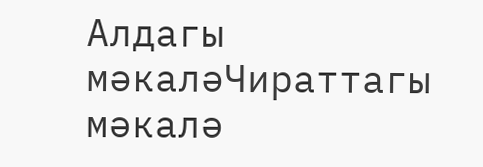Алдагы мәкаләЧираттагы мәкалә